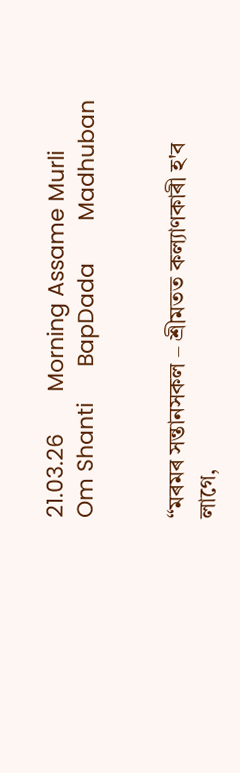21.03.26       Morning Assame Murli        Om Shanti      BapDada       Madhuban


“মৰমৰ সন্তানসকল – শ্ৰীমতত কল্যাণকাৰী হ'ব লাগে,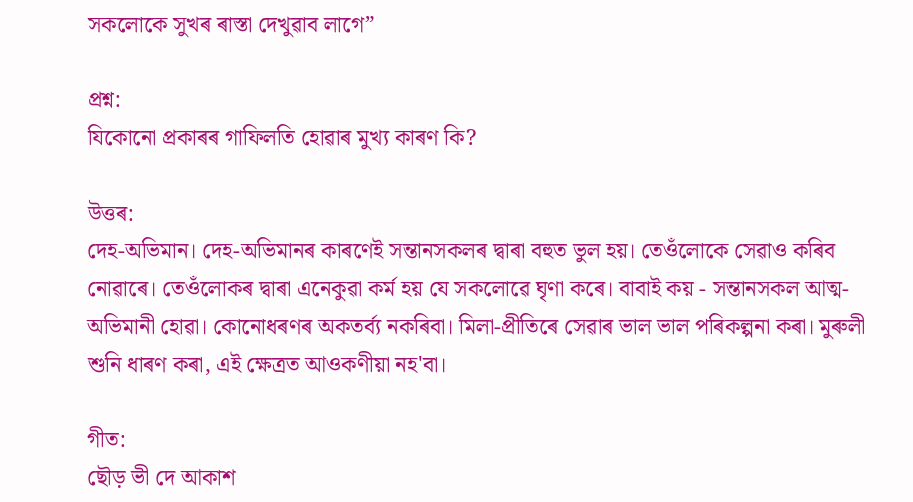সকলোকে সুখৰ ৰাস্তা দেখুৱাব লাগে”

প্ৰশ্ন:
যিকোনো প্ৰকাৰৰ গাফিলতি হোৱাৰ মুখ্য কাৰণ কি?

উত্তৰ:
দেহ-অভিমান। দেহ-অভিমানৰ কাৰণেই সন্তানসকলৰ দ্বাৰা বহুত ভুল হয়। তেওঁলোকে সেৱাও কৰিব নোৱাৰে। তেওঁলোকৰ দ্বাৰা এনেকুৱা কৰ্ম হয় যে সকলোৱে ঘৃণা কৰে। বাবাই কয় - সন্তানসকল আত্ম-অভিমানী হোৱা। কোনোধৰণৰ অকতৰ্ব্য নকৰিবা। মিলা-প্ৰীতিৰে সেৱাৰ ভাল ভাল পৰিকল্পনা কৰা। মুৰুলী শুনি ধাৰণ কৰা, এই ক্ষেত্ৰত আওকণীয়া নহ'বা।

গীত:
ছৌড় ভী দে আকাশ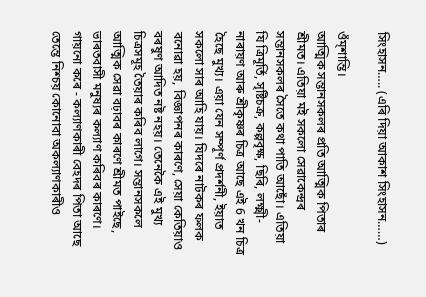সিংহাসন….. (এৰি দিয়া আকাশ সিংহাসন……)

ওঁম্শান্তি।
আত্মিক সন্তানসকলৰ প্ৰতি আত্মিক পিতাৰ শ্ৰীমত। এতিয়া মই সকলো সেৱাকেন্দ্ৰৰ সন্তানসকলৰ সৈতে কথা পাতি আছোঁ। এতিয়া যি ত্ৰিমূৰ্তি, সৃষ্টিচক্ৰ, কল্পবৃক্ষ, ছিৰি, লক্ষ্মী-নাৰায়ণ আৰু শ্ৰীকৃষ্ণৰ চিত্ৰ আছে এই 6 খন চিত্ৰ হৈছে মুখ্য। এয়া যেন সম্পূৰ্ণ প্ৰদৰ্শনী, ইয়াত সকলো সাৰ আহি যায়। যিদৰে নাটকৰ ফলক বনোৱা হয়, বিজ্ঞাপনৰ কাৰণে, সেয়া কেতিয়াও বৰষুণ আদিত নষ্ট নহয়। তেনেকৈ এই মুখ্য চিত্ৰসমূহ তৈয়াৰ কৰিব লাগে। সন্তানসকলে আত্মিক সেৱা বঢ়াবৰ কাৰণে শ্ৰীমত পাইছে, ভাৰতবাসী মনুষ্যৰ কল্যাণ কৰিবৰ কাৰণে। গায়নো কৰে - কল্যাণকাৰী বেহদৰ পিতা আছে তেন্তে নিশ্চয় কোনোবা অকল্যাণকাৰীও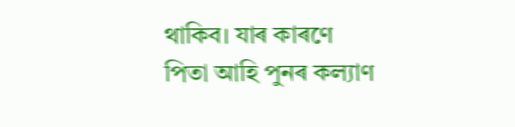থাকিব। যাৰ কাৰণে পিতা আহি পুনৰ কল্যাণ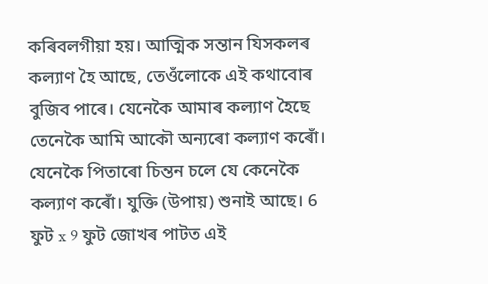কৰিবলগীয়া হয়। আত্মিক সন্তান যিসকলৰ কল্যাণ হৈ আছে, তেওঁলোকে এই কথাবোৰ বুজিব পাৰে। যেনেকৈ আমাৰ কল্যাণ হৈছে তেনেকৈ আমি আকৌ অন্যৰো কল্যাণ কৰোঁ। যেনেকৈ পিতাৰো চিন্তন চলে যে কেনেকৈ কল্যাণ কৰোঁ। যুক্তি (উপায়) শুনাই আছে। 6 ফুট x 9 ফুট জোখৰ পাটত এই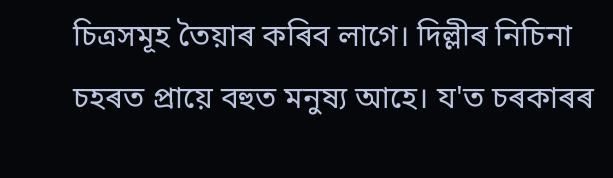চিত্ৰসমূহ তৈয়াৰ কৰিব লাগে। দিল্লীৰ নিচিনা চহৰত প্ৰায়ে বহুত মনুষ্য আহে। য'ত চৰকাৰৰ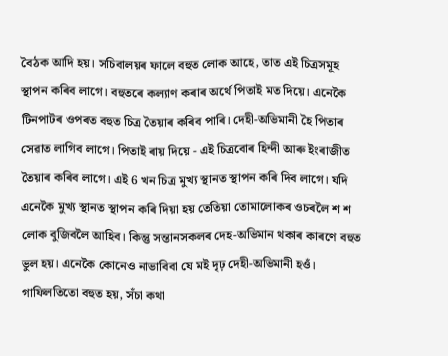বৈঠক আদি হয়। সচিবালয়ৰ ফালে বহুত লোক আহে, তাত এই চিত্ৰসমূহ স্থাপন কৰিব লাগে। বহুতৰে কল্যাণ কৰাৰ অৰ্থে পিতাই মত দিয়ে। এনেকৈ টিনপাটৰ ওপৰত বহুত চিত্ৰ তৈয়াৰ কৰিব পাৰি। দেহী-অভিমানী হৈ পিতাৰ সেৱাত লাগিব লাগে। পিতাই ৰায় দিয়ে - এই চিত্ৰবোৰ হিন্দী আৰু ইংৰাজীত তৈয়াৰ কৰিব লাগে। এই 6 খন চিত্ৰ মুখ্য স্থানত স্থাপন কৰি দিব লাগে। যদি এনেকৈ মুখ্য স্থানত স্থাপন কৰি দিয়া হয় তেতিয়া তোমালোকৰ ওচৰলৈ শ শ লোক বুজিবলৈ আহিব। কিন্তু সন্তানসকলৰ দেহ-অভিমান থকাৰ কাৰণে বহুত ভুল হয়। এনেকৈ কোনেও নাভাবিবা যে মই দৃঢ় দেহী-অভিমানী হওঁ। গাফিলতিতো বহুত হয়, সঁচা কথা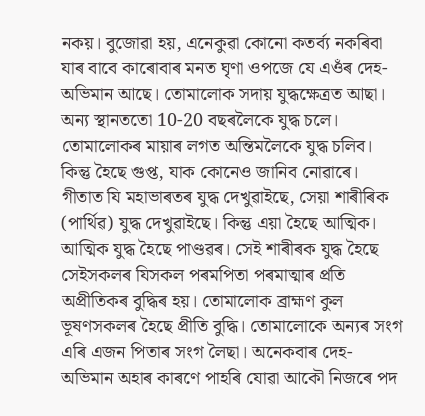নকয়। বুজোৱা হয়, এনেকুৱা কোনো কতৰ্ব্য নকৰিবা যাৰ বাবে কাৰোবাৰ মনত ঘৃণা ওপজে যে এওঁৰ দেহ-অভিমান আছে। তোমালোক সদায় যুদ্ধক্ষেত্ৰত আছা। অন্য স্থানততো 10-20 বছৰলৈকে যুদ্ধ চলে। তোমালোকৰ মায়াৰ লগত অন্তিমলৈকে যুদ্ধ চলিব। কিন্তু হৈছে গুপ্ত, যাক কোনেও জানিব নোৱাৰে। গীতাত যি মহাভাৰতৰ যুদ্ধ দেখুৱাইছে, সেয়া শাৰীৰিক (পাৰ্থিৱ) যুদ্ধ দেখুৱাইছে। কিন্তু এয়া হৈছে আত্মিক। আত্মিক যুদ্ধ হৈছে পাণ্ডৱৰ। সেই শাৰীৰক যুদ্ধ হৈছে সেইসকলৰ যিসকল পৰমপিতা পৰমাত্মাৰ প্ৰতি অপ্ৰীতিকৰ বুদ্ধিৰ হয়। তোমালোক ব্ৰাহ্মণ কুল ভূষণসকলৰ হৈছে প্ৰীতি বুদ্ধি। তোমালোকে অন্যৰ সংগ এৰি এজন পিতাৰ সংগ লৈছা। অনেকবাৰ দেহ-অভিমান অহাৰ কাৰণে পাহৰি যোৱা আকৌ নিজৰে পদ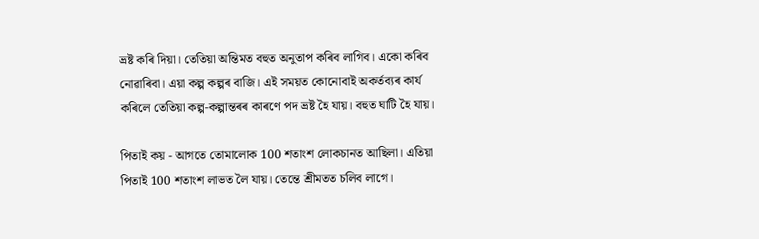ভ্ৰষ্ট কৰি দিয়া। তেতিয়া অন্তিমত বহুত অনুতাপ কৰিব লাগিব। একো কৰিব নোৱাৰিবা। এয়া কল্প কল্পৰ বাজি। এই সময়ত কোনোবাই অকৰ্তব্যৰ কাৰ্য কৰিলে তেতিয়া কল্প-কল্পান্তৰৰ কাৰণে পদ ভ্ৰষ্ট হৈ যায়। বহুত ঘাটি হৈ যায়।

পিতাই কয় - আগতে তোমালোক 100 শতাংশ লোকচানত আছিলা। এতিয়া পিতাই 100 শতাংশ লাভত লৈ যায়। তেন্তে শ্ৰীমতত চলিব লাগে।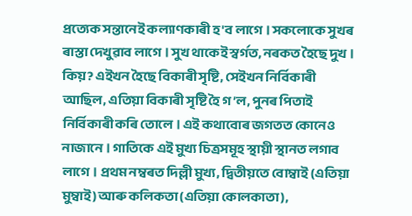প্ৰত্যেক সন্তানেই কল্যাণকাৰী হ'ব লাগে। সকলোকে সুখৰ ৰাস্তা দেখুৱাব লাগে। সুখ থাকেই স্বৰ্গত, নৰকত হৈছে দুখ। কিয়? এইখন হৈছে বিকাৰী সৃষ্টি, সেইখন নিৰ্বিকাৰী আছিল, এতিয়া বিকাৰী সৃষ্টি হৈ গ’ল, পুনৰ পিতাই নিৰ্বিকাৰী কৰি তোলে। এই কথাবোৰ জগতত কোনেও নাজানে। গাতিকে এই মুখ্য চিত্ৰসমূহ স্থায়ী স্থানত লগাব লাগে। প্ৰথম নম্বৰত দিল্লী মুখ্য, দ্বিতীয়তে বোম্বাই (এতিয়া মুম্বাই) আৰু কলিকতা (এতিয়া কোলকাতা),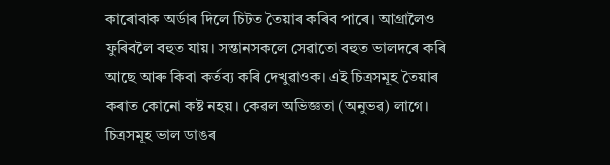কাৰোবাক অৰ্ডাৰ দিলে চিটত তৈয়াৰ কৰিব পাৰে। আগ্ৰালৈও ফুৰিবলৈ বহুত যায়। সন্তানসকলে সেৱাতো বহুত ভালদৰে কৰি আছে আৰু কিবা কৰ্তব্য কৰি দেখুৱাওক। এই চিত্ৰসমূহ তৈয়াৰ কৰাত কোনো কষ্ট নহয়। কেৱল অভিজ্ঞতা (অনুভৱ) লাগে। চিত্ৰসমূহ ভাল ডাঙৰ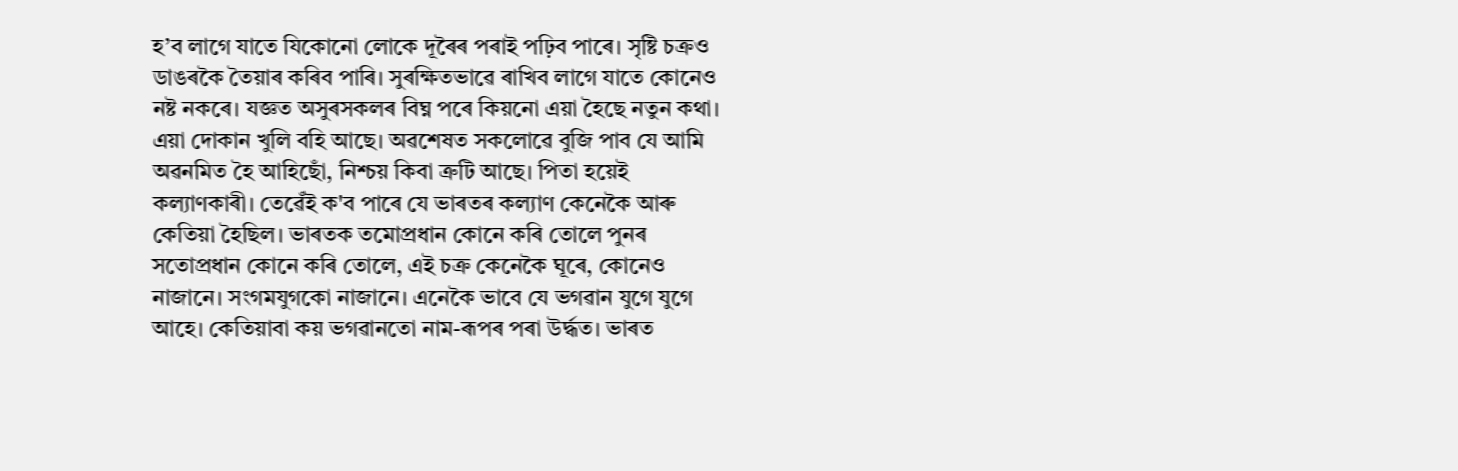হ’ব লাগে যাতে যিকোনো লোকে দূৰৈৰ পৰাই পঢ়িব পাৰে। সৃষ্টি চক্ৰও ডাঙৰকৈ তৈয়াৰ কৰিব পাৰি। সুৰক্ষিতভাৱে ৰাখিব লাগে যাতে কোনেও নষ্ট নকৰে। যজ্ঞত অসুৰসকলৰ বিঘ্ন পৰে কিয়নো এয়া হৈছে নতুন কথা। এয়া দোকান খুলি বহি আছে। অৱশেষত সকলোৱে বুজি পাব যে আমি অৱনমিত হৈ আহিছোঁ, নিশ্চয় কিবা ত্ৰুটি আছে। পিতা হয়েই কল্যাণকাৰী। তেৱেঁই ক'ব পাৰে যে ভাৰতৰ কল্যাণ কেনেকৈ আৰু কেতিয়া হৈছিল। ভাৰতক তমোপ্ৰধান কোনে কৰি তোলে পুনৰ সতোপ্ৰধান কোনে কৰি তোলে, এই চক্ৰ কেনেকৈ ঘূৰে, কোনেও নাজানে। সংগমযুগকো নাজানে। এনেকৈ ভাবে যে ভগৱান যুগে যুগে আহে। কেতিয়াবা কয় ভগৱানতো নাম-ৰূপৰ পৰা উৰ্দ্ধত। ভাৰত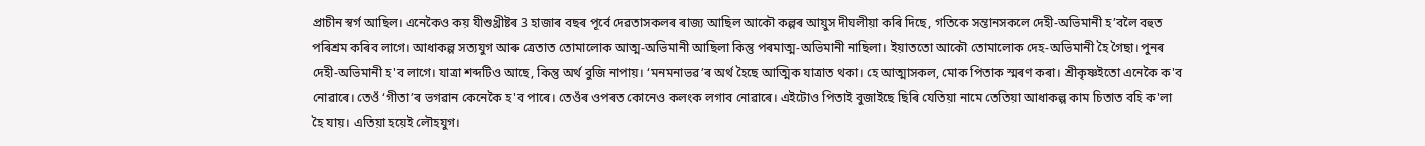প্ৰাচীন স্বৰ্গ আছিল। এনেকৈও কয় যীশুখ্ৰীষ্টৰ 3 হাজাৰ বছৰ পূৰ্বে দেৱতাসকলৰ ৰাজ্য আছিল আকৌ কল্পৰ আয়ুস দীঘলীয়া কৰি দিছে, গতিকে সন্তানসকলে দেহী-অভিমানী হ’বলৈ বহুত পৰিশ্ৰম কৰিব লাগে। আধাকল্প সত্যযুগ আৰু ত্ৰেতাত তোমালোক আত্ম-অভিমানী আছিলা কিন্তু পৰমাত্ম-অভিমানী নাছিলা। ইয়াততো আকৌ তোমালোক দেহ-অভিমানী হৈ গৈছা। পুনৰ দেহী-অভিমানী হ'ব লাগে। যাত্ৰা শব্দটিও আছে, কিন্তু অৰ্থ বুজি নাপায়। ‘মনমনাভৱ’ৰ অৰ্থ হৈছে আত্মিক যাত্ৰাত থকা। হে আত্মাসকল, মোক পিতাক স্মৰণ কৰা। শ্ৰীকৃষ্ণইতো এনেকৈ ক'ব নোৱাৰে। তেওঁ ‘গীতা’ৰ ভগৱান কেনেকৈ হ'ব পাৰে। তেওঁৰ ওপৰত কোনেও কলংক লগাব নোৱাৰে। এইটোও পিতাই বুজাইছে ছিৰি যেতিয়া নামে তেতিয়া আধাকল্প কাম চিতাত বহি ক'লা হৈ যায়। এতিয়া হয়েই লৌহযুগ।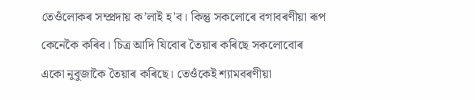তেওঁলোকৰ সম্প্ৰদায় ক’লাই হ'ব। কিন্তু সকলোৰে বগাবৰণীয়া ৰূপ কেনেকৈ কৰিব। চিত্র আদি যিবোৰ তৈয়াৰ কৰিছে সকলোবোৰ একো নুবুজাকৈ তৈয়াৰ কৰিছে। তেওঁকেই শ্যামবৰণীয়া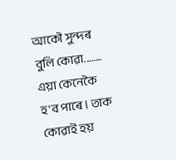আকৌ সুন্দৰ বুলি কোৱা..…... এয়া কেনেকৈ হ'ব পাৰে। তাক কোৱাই হয়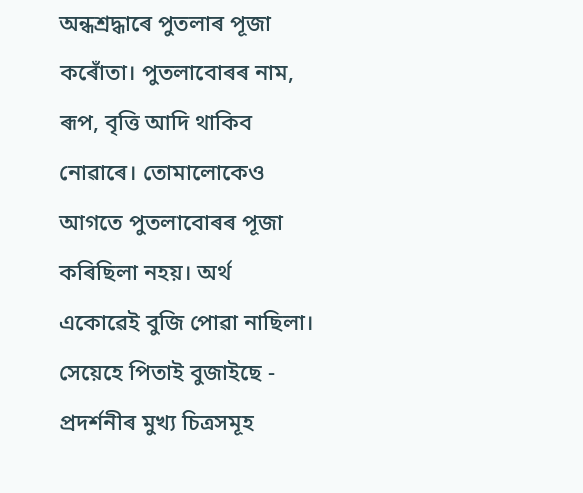অন্ধশ্ৰদ্ধাৰে পুতলাৰ পূজা কৰোঁতা। পুতলাবোৰৰ নাম, ৰূপ, বৃত্তি আদি থাকিব নোৱাৰে। তোমালোকেও আগতে পুতলাবোৰৰ পূজা কৰিছিলা নহয়। অৰ্থ একোৱেই বুজি পোৱা নাছিলা। সেয়েহে পিতাই বুজাইছে - প্ৰদৰ্শনীৰ মুখ্য চিত্রসমূহ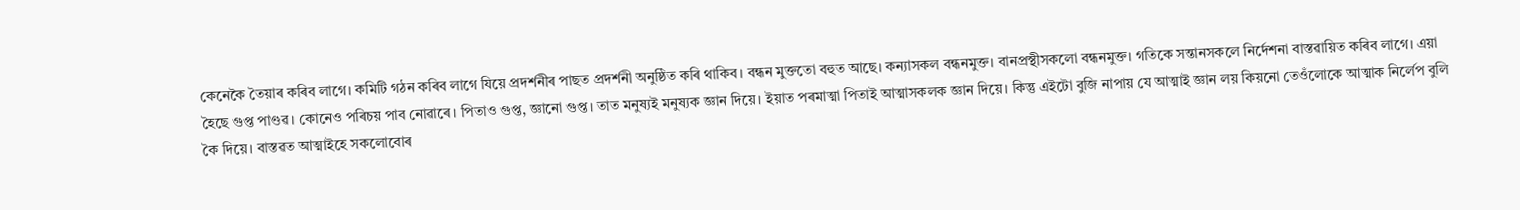কেনেকৈ তৈয়াৰ কৰিব লাগে। কমিটি গঠন কৰিব লাগে যিয়ে প্ৰদৰ্শনীৰ পাছত প্ৰদৰ্শনী অনুষ্ঠিত কৰি থাকিব। বন্ধন মুক্ততো বহুত আছে। কন্যাসকল বন্ধনমুক্ত। বানপ্ৰস্থীসকলো বন্ধনমুক্ত। গতিকে সন্তানসকলে নিৰ্দেশনা বাস্তৱায়িত কৰিব লাগে। এয়া হৈছে গুপ্ত পাণ্ডৱ। কোনেও পৰিচয় পাব নোৱাৰে। পিতাও গুপ্ত, জ্ঞানো গুপ্ত। তাত মনুষ্যই মনুষ্যক জ্ঞান দিয়ে। ইয়াত পৰমাত্মা পিতাই আত্মাসকলক জ্ঞান দিয়ে। কিন্তু এইটো বুজি নাপায় যে আত্মাই জ্ঞান লয় কিয়নো তেওঁলোকে আত্মাক নিৰ্লেপ বুলি কৈ দিয়ে। বাস্তৱত আত্মাইহে সকলোবোৰ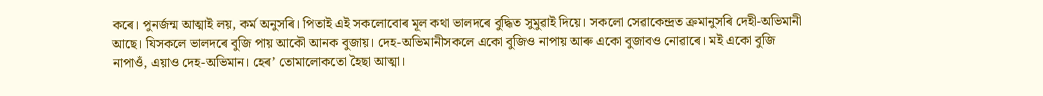কৰে। পুনৰ্জন্ম আত্মাই লয়, কৰ্ম অনুসৰি। পিতাই এই সকলোবোৰ মূল কথা ভালদৰে বুদ্ধিত সুমুৱাই দিয়ে। সকলো সেৱাকেন্দ্ৰত ক্ৰমানুসৰি দেহী-অভিমানী আছে। যিসকলে ভালদৰে বুজি পায় আকৌ আনক বুজায়। দেহ-অভিমানীসকলে একো বুজিও নাপায় আৰু একো বুজাবও নোৱাৰে। মই একো বুজি নাপাওঁ, এয়াও দেহ-অভিমান। হেৰ’ তোমালোকতো হৈছা আত্মা।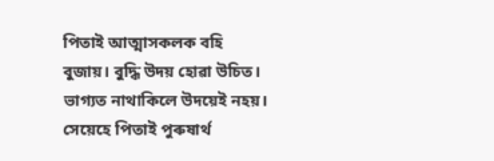পিতাই আত্মাসকলক বহি বুজায়। বুদ্ধি উদয় হোৱা উচিত। ভাগ্যত নাথাকিলে উদয়েই নহয়। সেয়েহে পিতাই পুৰুষাৰ্থ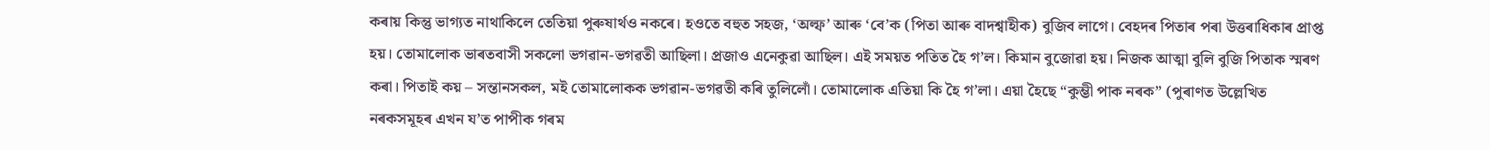কৰায় কিন্তু ভাগ্যত নাথাকিলে তেতিয়া পুৰুষাৰ্থও নকৰে। হওতে বহুত সহজ, ‘অল্ফ’ আৰু ‘বে’ক (পিতা আৰু বাদশ্বাহীক) বুজিব লাগে। বেহদৰ পিতাৰ পৰা উত্তৰাধিকাৰ প্ৰাপ্ত হয়। তোমালোক ভাৰতবাসী সকলো ভগৱান-ভগৱতী আছিলা। প্ৰজাও এনেকুৱা আছিল। এই সময়ত পতিত হৈ গ’ল। কিমান বুজোৱা হয়। নিজক আত্মা বুলি বুজি পিতাক স্মৰণ কৰা। পিতাই কয় – সন্তানসকল, মই তোমালোকক ভগৱান-ভগৱতী কৰি তুলিলোঁ। তোমালোক এতিয়া কি হৈ গ’লা। এয়া হৈছে “কুম্ভী পাক নৰক” (পুৰাণত উল্লেখিত নৰকসমূহৰ এখন য’ত পাপীক গৰম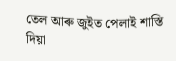তেল আৰু জুইত পেলাই শাস্তি দিয়া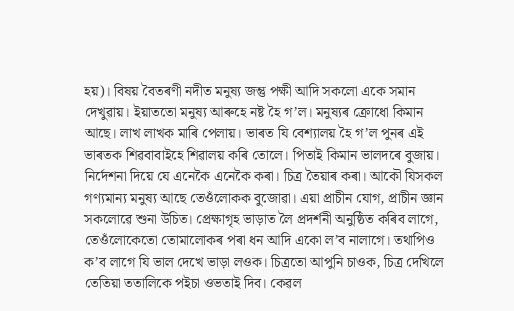হয়)। বিষয় বৈতৰণী নদীত মনুষ্য জন্তু পক্ষী আদি সকলো একে সমান দেখুৱায়। ইয়াততো মনুষ্য আৰুহে নষ্ট হৈ গ’ল। মনুষ্যৰ ক্ৰোধো কিমান আছে। লাখ লাখক মাৰি পেলায়। ভাৰত যি বেশ্যালয় হৈ গ’ল পুনৰ এই ভাৰতক শিৱবাবাইহে শিৱালয় কৰি তোলে। পিতাই কিমান ভালদৰে বুজায়। নিৰ্দেশনা দিয়ে যে এনেকৈ এনেকৈ কৰা। চিত্র তৈয়াৰ কৰা। আকৌ যিসকল গণ্যমান্য মনুষ্য আছে তেওঁলোকক বুজোৱা। এয়া প্ৰাচীন যোগ, প্ৰাচীন জ্ঞান সকলোৱে শুনা উচিত। প্ৰেক্ষাগৃহ ভাড়াত লৈ প্ৰদৰ্শনী অনুষ্ঠিত কৰিব লাগে, তেওঁলোকেতো তোমালোকৰ পৰা ধন আদি একো ল’ব নালাগে। তথাপিও ক’ব লাগে যি ভাল দেখে ভাড়া লওক। চিত্ৰতো আপুনি চাওক, চিত্র দেখিলে তেতিয়া ততালিকে পইচা ওভতাই দিব। কেৱল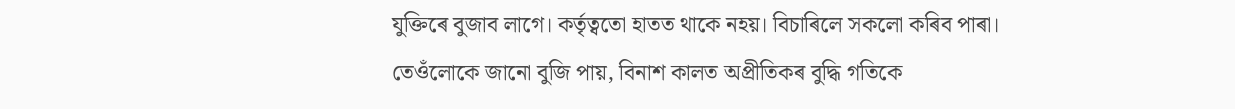যুক্তিৰে বুজাব লাগে। কৰ্তৃত্বতো হাতত থাকে নহয়। বিচাৰিলে সকলো কৰিব পাৰা। তেওঁলোকে জানো বুজি পায়, বিনাশ কালত অপ্ৰীতিকৰ বুদ্ধি গতিকে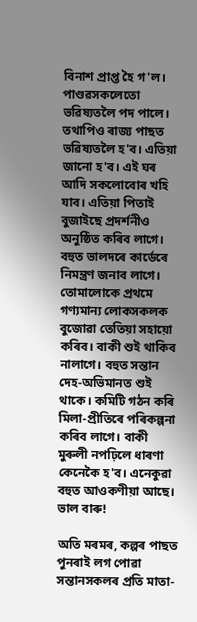বিনাশ প্ৰাপ্ত হৈ গ'ল। পাণ্ডৱসকলেতো ভৱিষ্যতলৈ পদ পালে। তথাপিও ৰাজ্য পাছত ভৱিষ্যতলৈ হ'ব। এতিয়া জানো হ'ব। এই ঘৰ আদি সকলোবোৰ খহি যাব। এতিয়া পিতাই বুজাইছে প্ৰদৰ্শনীও অনুষ্ঠিত কৰিব লাগে। বহুত ভালদৰে কাৰ্ডেৰে নিমন্ত্ৰণ জনাব লাগে। তোমালোকে প্ৰথমে গণ্যমান্য লোকসকলক বুজোৱা তেতিয়া সহায়ো কৰিব। বাকী শুই থাকিব নালাগে। বহুত সন্তান দেহ-অভিমানত শুই থাকে। কমিটি গঠন কৰি মিলা-প্ৰীতিৰে পৰিকল্পনা কৰিব লাগে। বাকী মুৰুলী নপঢ়িলে ধাৰণা কেনেকৈ হ'ব। এনেকুৱা বহুত আওকণীয়া আছে। ভাল বাৰু!

অতি মৰমৰ, কল্পৰ পাছত পুনৰাই লগ পোৱা সন্তানসকলৰ প্ৰতি মাতা-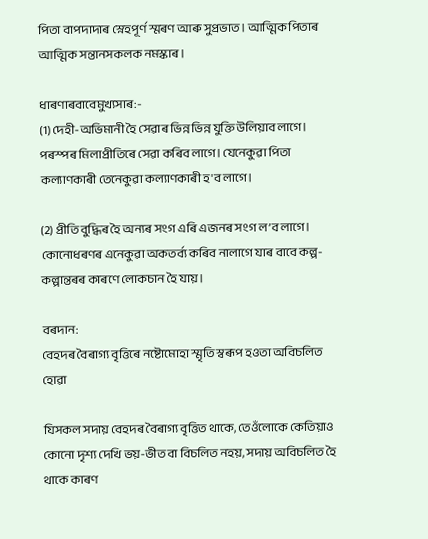পিতা বাপদাদাৰ স্নেহপূৰ্ণ স্মৰণ আৰু সুপ্ৰভাত। আত্মিক পিতাৰ আত্মিক সন্তানসকলক নমস্কাৰ।

ধাৰণাৰবাবেমুখ্যসাৰ:-
(1) দেহী-অভিমানী হৈ সেৱাৰ ভিন্ন ভিন্ন যুক্তি উলিয়াব লাগে। পৰস্পৰ মিলাপ্ৰীতিৰে সেৱা কৰিব লাগে। যেনেকুৱা পিতা কল্যাণকাৰী তেনেকুৱা কল্যাণকাৰী হ'ব লাগে।

(2) প্ৰীতি বুদ্ধিৰ হৈ অন্যৰ সংগ এৰি এজনৰ সংগ ল’ব লাগে। কোনোধৰণৰ এনেকুৱা অকতৰ্ব্য কৰিব নালাগে যাৰ বাবে কল্প-কল্পান্তৰৰ কাৰণে লোকচান হৈ যায়।

বৰদান:
বেহদৰ বৈৰাগ্য বৃত্তিৰে নষ্টোমোহা স্মৃতি স্বৰূপ হওতা অবিচলিত হোৱা

যিসকল সদায় বেহদৰ বৈৰাগ্য বৃত্তিত থাকে, তেওঁলোকে কেতিয়াও কোনো দৃশ্য দেখি ভয়-ভীত বা বিচলিত নহয়, সদায় অবিচলিত হৈ থাকে কাৰণ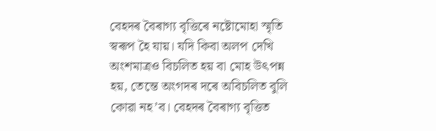বেহদৰ বৈৰাগ্য বৃত্তিৰে নষ্টোমোহা স্মৃতি স্বৰূপ হৈ যায়। যদি কিবা অলপ দেখি অংশমাত্ৰও বিচলিত হয় বা মোহ উৎপন্ন হয়, তেন্তে অংগদৰ দৰে অবিচলিত বুলি কোৱা নহ’ব। বেহদৰ বৈৰাগ্য বৃত্তিত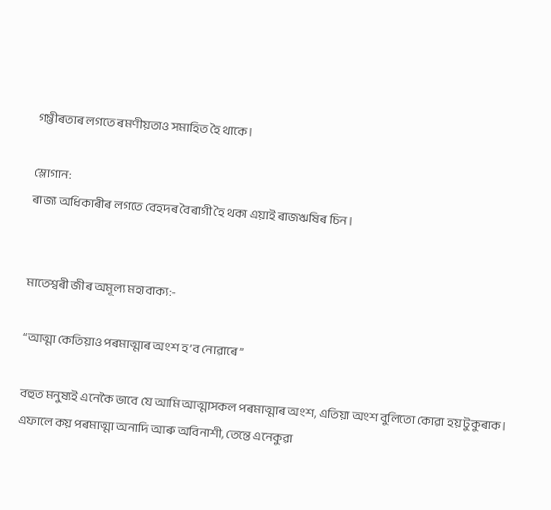গম্ভীৰতাৰ লগতে ৰমণীয়তাও সমাহিত হৈ থাকে।

স্লোগান:
ৰাজ্য অধিকাৰীৰ লগতে বেহদৰ বৈৰাগী হৈ থকা এয়াই ৰাজঋষিৰ চিন।


মাতেশ্বৰী জীৰ অমূল্য মহাবাক্য:-

“আত্মা কেতিয়াও পৰমাত্মাৰ অংশ হ’ব নোৱাৰে”

বহুত মনুষ্যই এনেকৈ ভাবে যে আমি আত্মাসকল পৰমাত্মাৰ অংশ, এতিয়া অংশ বুলিতো কোৱা হয় টুকুৰাক। এফালে কয় পৰমাত্মা অনাদি আৰু অবিনাশী, তেন্তে এনেকুৱা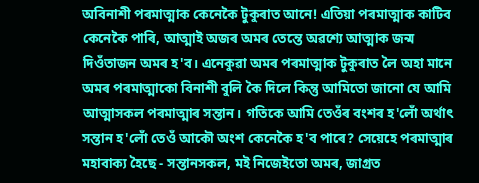অবিনাশী পৰমাত্মাক কেনেকৈ টুকুৰাত আনে! এতিয়া পৰমাত্মাক কাটিব কেনেকৈ পাৰি, আত্মাই অজৰ অমৰ তেন্তে অৱশ্যে আত্মাক জন্ম দিওঁতাজন অমৰ হ'ব। এনেকুৱা অমৰ পৰমাত্মাক টুকুৰাত লৈ অহা মানে অমৰ পৰমাত্মাকো বিনাশী বুলি কৈ দিলে কিন্তু আমিতো জানো যে আমি আত্মাসকল পৰমাত্মাৰ সন্তান। গতিকে আমি তেওঁৰ বংশৰ হ'লোঁ অৰ্থাৎ সন্তান হ'লোঁ তেওঁ আকৌ অংশ কেনেকৈ হ'ব পাৰে? সেয়েহে পৰমাত্মাৰ মহাবাক্য হৈছে - সন্তানসকল, মই নিজেইতো অমৰ, জাগ্ৰত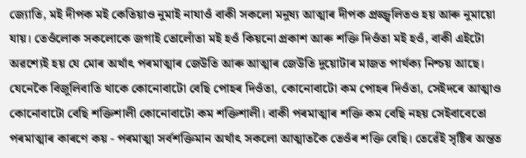জ্যোতি, মই দীপক মই কেতিয়াও নুমাই নাযাওঁ বাকী সকলো মনুষ্য আত্মাৰ দীপক প্ৰজ্জ্বলিতও হয় আৰু নুমায়ো যায়। তেওঁলোক সকলোকে জগাই তোলোঁতা মই হওঁ কিয়নো প্ৰকাশ আৰু শক্তি দিওঁতা মই হওঁ, বাকী এইটো অৱশ্যেই হয় যে মোৰ অৰ্থাৎ পৰমাত্মাৰ জেউতি আৰু আত্মাৰ জেউতি দুয়োটাৰ মাজত পাৰ্থক্য নিশ্চয় আছে। যেনেকৈ বিজুলিবাতি থাকে কোনোবাটো বেছি পোহৰ দিওঁতা, কোনোবাটো কম পোহৰ দিওঁতা, সেইদৰে আত্মাও কোনোবাটো বেছি শক্তিশালী কোনোবাটো কম শক্তিশালী। বাকী পৰমাত্মাৰ শক্তি কম বেছি নহয় সেইবাবেতো পৰমাত্মাৰ কাৰণে কয় - পৰমাত্মা সৰ্বশক্তিমান অৰ্থাৎ সকলো আত্মাতকৈ তেওঁৰ শক্তি বেছি। তেৱেঁই সৃষ্টিৰ অন্তত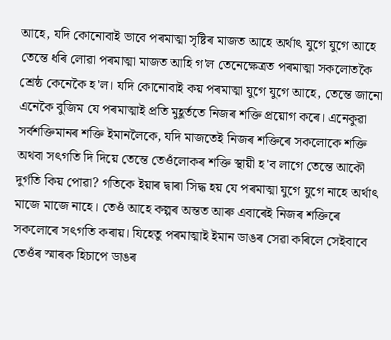আহে, যদি কোনোবাই ভাবে পৰমাত্মা সৃষ্টিৰ মাজত আহে অৰ্থাৎ যুগে যুগে আহে তেন্তে ধৰি লোৱা পৰমাত্মা মাজত আহি গ'ল তেনেক্ষেত্ৰত পৰমাত্মা সকলোতকৈ শ্ৰেষ্ঠ কেনেকৈ হ'ল। যদি কোনোবাই কয় পৰমাত্মা যুগে যুগে আহে, তেন্তে জানো এনেকৈ বুজিম যে পৰমাত্মাই প্ৰতি মুহূৰ্ততে নিজৰ শক্তি প্ৰয়োগ কৰে। এনেকুৱা সৰ্বশক্তিমানৰ শক্তি ইমানলৈকে, যদি মাজতেই নিজৰ শক্তিৰে সকলোকে শক্তি অথবা সৎগতি দি দিয়ে তেন্তে তেওঁলোকৰ শক্তি স্থায়ী হ'ব লাগে তেন্তে আকৌ দুৰ্গতি কিয় পোৱা? গতিকে ইয়াৰ দ্বাৰা সিদ্ধ হয় যে পৰমাত্মা যুগে যুগে নাহে অৰ্থাৎ মাজে মাজে নাহে। তেওঁ আহে কল্পৰ অন্তত আৰু এবাৰেই নিজৰ শক্তিৰে সকলোৰে সৎগতি কৰায়। যিহেতু পৰমাত্মাই ইমান ডাঙৰ সেৱা কৰিলে সেইবাবে তেওঁৰ স্মাৰক হিচাপে ডাঙৰ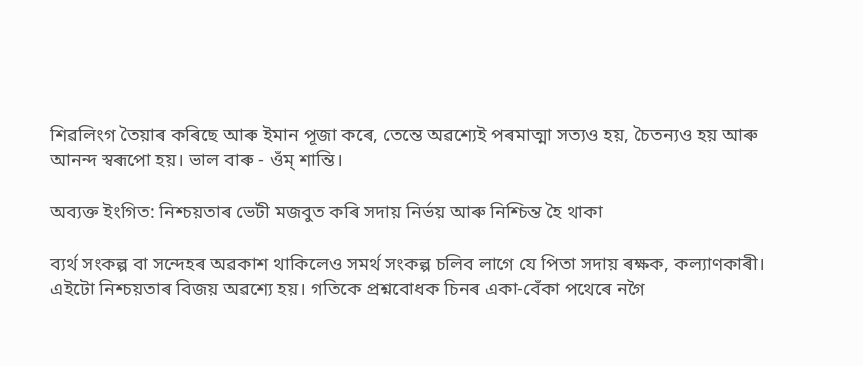শিৱলিংগ তৈয়াৰ কৰিছে আৰু ইমান পূজা কৰে, তেন্তে অৱশ্যেই পৰমাত্মা সত্যও হয়, চৈতন্যও হয় আৰু আনন্দ স্বৰূপো হয়। ভাল বাৰু - ওঁম্ শান্তি।

অব্যক্ত ইংগিত: নিশ্চয়তাৰ ভেটী মজবুত কৰি সদায় নিৰ্ভয় আৰু নিশ্চিন্ত হৈ থাকা

ব্যৰ্থ সংকল্প বা সন্দেহৰ অৱকাশ থাকিলেও সমর্থ সংকল্প চলিব লাগে যে পিতা সদায় ৰক্ষক, কল্যাণকাৰী। এইটো নিশ্চয়তাৰ বিজয় অৱশ্যে হয়। গতিকে প্ৰশ্নবোধক চিনৰ একা-বেঁকা পথেৰে নগৈ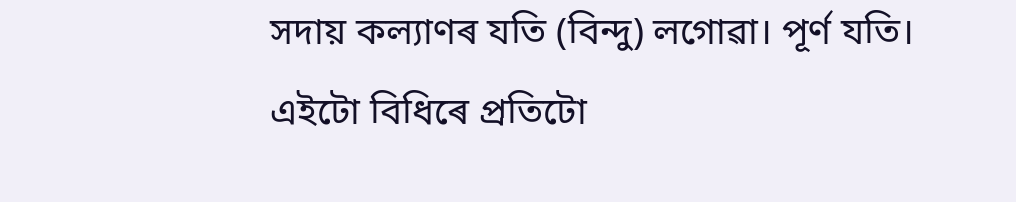সদায় কল্যাণৰ যতি (বিন্দু) লগোৱা। পূৰ্ণ যতি। এইটো বিধিৰে প্ৰতিটো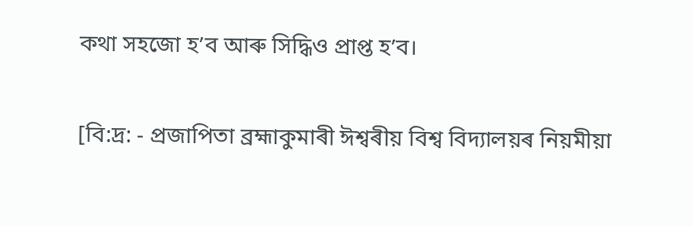কথা সহজো হ’ব আৰু সিদ্ধিও প্ৰাপ্ত হ’ব।

[বি:দ্ৰ: - প্ৰজাপিতা ব্ৰহ্মাকুমাৰী ঈশ্বৰীয় বিশ্ব বিদ্যালয়ৰ নিয়মীয়া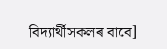বিদ্যাৰ্থীসকলৰ বাবে]